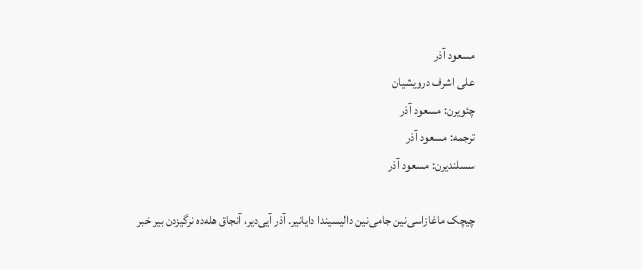مسعود آذر
علی اشرف درویشیان
چئویرن: مسعود آذر
ترجمه: مسعود آذر
سسلندیرن: مسعود آذر

چیچک ماغازاسی‌نین جامی‌نین دالیسیندا دایانیر. آذر آیی‌دیر، آنجاق هله‌ده نرگیزدن بیر خبر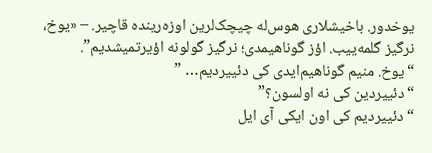یوخدور. باخیشلاری هوس‌له چیچک‌لرین اوزه‌رینده قاچیر. – «یوخ، نرگیز گلمه‌ییب. اؤز گوناهیمدی؛ نرگیز گولونه اؤیرتمیشدیم”.
“یوخ. منیم گوناهیم‌ایدی کی دئییردیم… ”
“دئییردین کی نه اولسون؟”
“دئییردیم کی اون ایکی آی ایل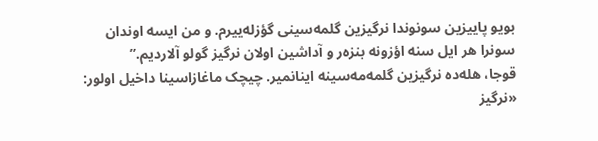بویو پاییزین سونوندا نرگیزین گلمه‌سینی گؤزله‌ییرم. و من ایسه اوندان سونرا هر ایل سنه اؤزونه بنزه‌ر و آداشین اولان نرگیز گولو آلاردیم.”
قوجا، هله‌ده نرگیزین گلمه‌مه‌سینه اینانمیر. چیچک ماغازاسینا داخیل اولور: «نرگیز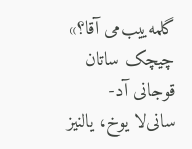گلمه‌ییب‌می آقا؟»
چیچک ساتان قوجانی آد- سانی‌لا یوخ، یالنیز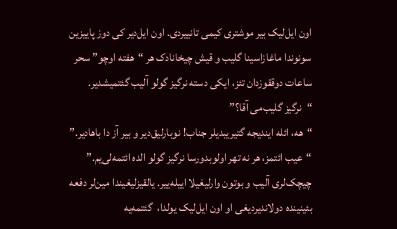اون ایل‌لیک بیر موشتری کیمی تانییردی. اون ایل‌دیر کی دوز پاییزین سونوندا ماغازاسینا گلیب و قیش چیخانادک هر “هفته اوچو” سحر ساعات دوققوزدان تئز، ایکی دسته نرگیز گولو آلیب گئتمیشدیر.
“نرگیز گلیب‌می آقا؟”
“هه، ائله ایندیجه گتیریبدیلر جناب! نوبارلیق‌دیر و بیر آز دا باهادیر.”
“عیب ائتمز، هر نه تهر اولوبدورسا نرگیز گولو الده ائتمه‌لی‌یم.”
چیچک‌لری آلیب و بوتون وارلیغیلا اییله‌ییر. یالقیزلیغیندا مین‌لر دفعه بئینینده دولاندیردیغی او اون ایل‌لیک یولدا،  گئتمه‌یه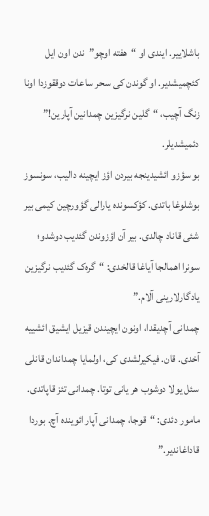باشلاییر. ایندی او “هفته اوچو”ندن اون ایل کئچمیشدیر. او گوندن کی سحر ساعات دوققوزدا اونا زنگ آچیب، “گلین نرگیزین چمدانین آپارین!” دئمیشدیلر.
بو سؤزو ائشیدینجه بیردن اؤز ایچینه دالیب، سونسوز بوشلوغا باتدی. کؤکسونده یارالی گؤورچین کیمی بیر شئی قاناد چالدی. بیر آن اؤزوندن گئدیب دوشدو؛ سونرا اهمالجا آیاغا قالخدی: “گره‌ک گئدیب نرگیزین یادگارلارینی آلام.”
چمدانی آچدیقدا، اونون ایچیندن قیزیل ایشیق ائشییه آخدی. قان. فیکیرلشدی کی، اولمایا چمداندان قانلی سئل یولا دوشوب هر یانی توتا. چمدانی تئز قاپاتدی.
مامور دئدی: “قوجا، چمدانی آپار ائوینده آچ. بوردا قاداغاندیر.”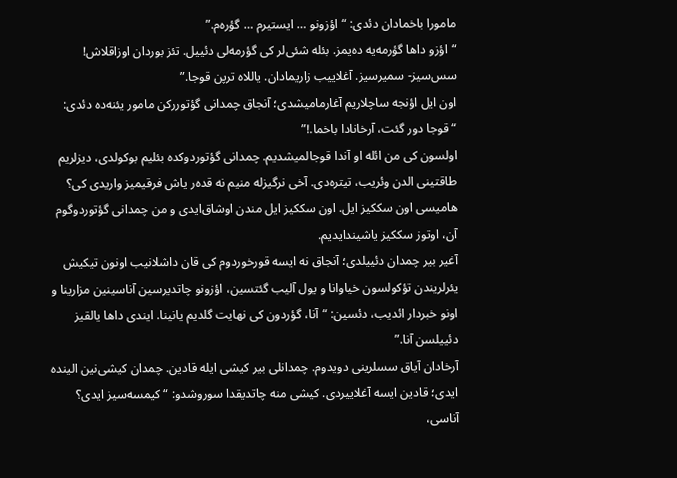مامورا باخمادان دئدی: “اؤزونو … ایستیرم … گؤره‌م.”
“اؤزو داها گؤرمه‌یه‌ ده‌یمز. بئله شئی‌لر کی گؤرمه‌لی دئییل. تئز بوردان اوزاقلاش! سس‌سیز- سمیرسیز. آغلاییب زاریمادان. یاللاه ترپن قوجا.”
اون ایل اؤنجه ساچلاریم آغارمامیشدی؛ آنجاق چمدانی گؤتوررکن مامور یئنه‌ده دئدی: “قوجا دور گئت، آرخانادا باخما.!”
اولسون کی من ائله او آندا قوجالمیشدیم. چمدانی گؤتوردوکده بئلیم بوکولدی، دیزلریم طاقتینی الدن وئریب، تیتره‌دی. آخی نرگیزله منیم نه قده‌ر یاش فرقیمیز واریدی کی؟ هامیسی اون سککیز ایل. اون سککیز ایل مندن اوشاق‌ایدی و من چمدانی گؤتوردوگوم آن، اوتوز سککیز یاشیندایدیم.
آغیر بیر چمدان دئییلدی؛ آنجاق نه ایسه قورخوردوم کی قان داشلانیب اونون تیکیش یئرلریندن تؤکولسون خیاوانا و یول آلیب گئتسین، اؤزونو چاتدیرسین آناسینین مزارینا و اونو خبردار ائدیب، دئسین: “آنا، گؤردون کی نهایت گلدیم یانینا. ایندی داها یالقیز دئییلسن آنا.”
آرخادان آیاق سسلرینی دویدوم. چمدانلی بیر کیشی ایله قادین. چمدان کیشی‌نین الینده ایدی؛ قادین ایسه آغلاییردی. کیشی منه چاتدیقدا سوروشدو: “کیمسه‌سیز ایدی؟ آناسی،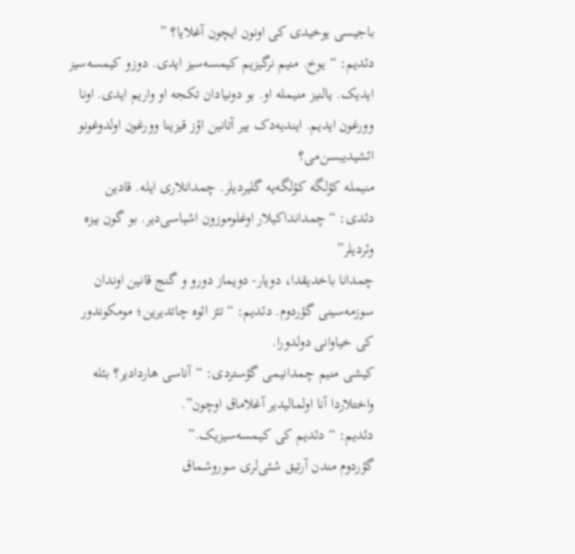باجیسی یوخیدی کی اونون ایچون آغلایا؟ ”
دئدیم: “یوخ. منیم نرگیزیم کیمسه‌سیز ایدی. دوزو کیمسه‌سیز ایدیک. یالنیز منیمله او. بو دونیادان تکجه او واریم ایدی. اونا وورغون‌ ایدیم. ایندیه‌دک بیر آتانین اؤز قیزینا وورغون اولدوغونو ائشیدیبسن‌می؟
منیمله کؤلگه کؤلگه‌یه گلیردیلر. چمدانلاری ایله. قادین دئدی: “چمدانداکیلار اوغلوموزون اشیاسی‌دیر. بو گون بیزه وئردیلر”
چمدانا باخدیقدا، دویار- دویماز دورو و گنج قانین اوندان سوزمه‌سینی گؤردوم. دئدیم: “تئز ائوه چاتدیرین؛ مومکوندور کی خیاوانی دولدورا.
کیشی منیم چمدانیمی گؤستردی: “آناسی هاردادیر؟ بئله واختلاردا آنا اولمالیدیر آغلاماق اوچون”.
دئدیم: “دئدیم کی کیمسه‌سیزیک.”
گؤردوم مندن آرتیق شئی‌لری سوروشماق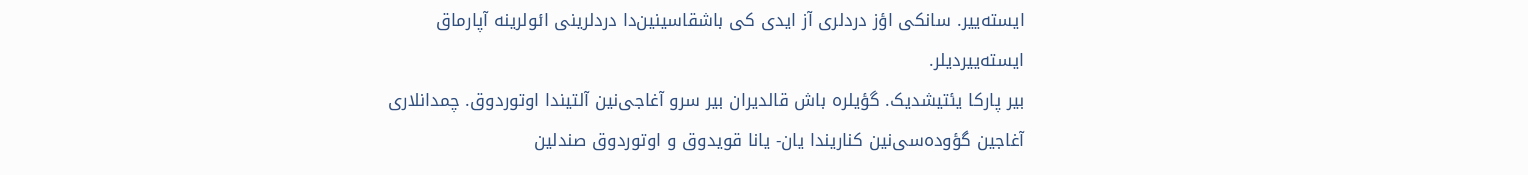ایسته‌ییر. سانکی اؤز دردلری آز ایدی کی باشقاسینین‌دا دردلرینی ائولرینه آپارماق ایسته‌ییردیلر.
بیر پارکا یئتیشدیک. گؤیلره باش قالدیران بیر سرو آغاجی‌نین آلتیندا اوتوردوق. چمدانلاری آغاجین گؤوده‌سی‌نین کناریندا یان- یانا قویدوق و اوتوردوق صندلین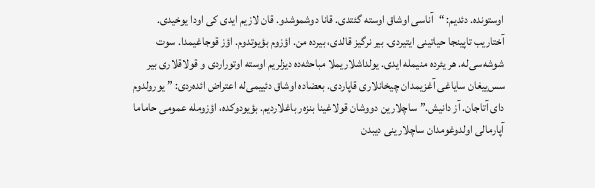اوستونده. دئدیم: “آناسی اوشاق اوسته گئتدی. قانا دوشموشدو. قان لازیم ایدی کی اودا یوخیدی. آختاریب تاپینجا حیاتینی ایتیردی. بیر نرگیز قالدی، بیرده من. اؤزوم بؤیوتدوم. اؤز قوجاغیمدا. سوت شوشه‌سی‌له. هر یئرده منیمله ایدی. یولداشلاریملا مباحثه‌ده دیزلریم اوسته اوتوراردی و قولاقلاری بیر سس‌ییغان سایاغی آغزیمدان چیخانلاری قاپاردی. بعضاده اوشاق دئییمی‌له اعتراض ائده‌ردی: ” یورولدوم دای آتاجان. آز دانیش.” ساچلارین دووشان قولاغینا بنزه‌ر باغلاردیم. بؤیودوکده، اؤزومله عمومی حاماما آپارمالی اولدوغومدان ساچلارینی دیبدن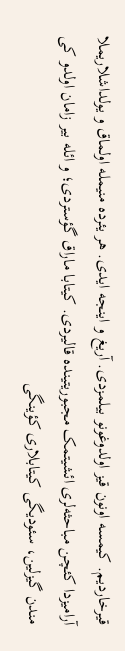قیرخاردیم. کیمسه اونون قیز اولدوغونو بیلمزدی. آریغ و اینجه ایدی. هر یئرده منیمله اولماق و یولداشلاریملا آرامیزدا کئچن مباحثه‌لری ائشیتمک مجبوریتینده قالیردی. کیتابا ماراق گؤستردی؛ و ائله بیر زامان اولدو کی مندن گیزلین، سئودیگی کیتابلاری کؤینگی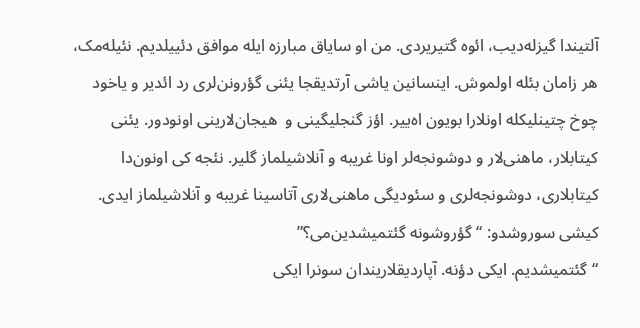آلتیندا گیزله‌دیب، ائوه گتیریردی. من او سایاق مبارزه ایله موافق دئییلدیم. نئیله‌مک، هر زامان بئله اولموش. اینسانین یاشی آرتدیقجا یئنی گؤرونن‌لری رد ائدیر و یاخود چوخ چتینلیکله اونلارا بویون اه‌ییر. اؤز گنجلیگینی و  هیجان‌لارینی اونودور. یئنی کیتابلار، ماهنی‌لار و دوشونجه‌لر اونا غریبه و آنلاشیلماز گلیر. نئجه کی اونون‌دا کیتابلاری، دوشونجه‌لری و سئودیگی ماهنی‌لاری آتاسینا غریبه و آنلاشیلماز ایدی.
کیشی سوروشدو: “گؤروشونه گئتمیشدین‌می؟”
“گئتمیشدیم. ایکی دؤنه. آپاردیقلاریندان سونرا ایکی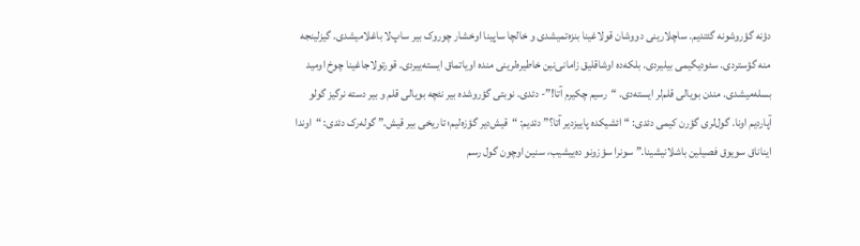دؤنه گؤروشونه گئتدیم. ساچلارینی دووشان قولاغینا بنزه‌تمیشدی و خالچا ساپینا اوخشار چوروک بیر ساپ‌لا باغلامیشدی. گیزلینجه منه گؤستردی. سئودیگیمی بیلیردی. بلکه‌ده اوشاقلیق زامانی‌نین خاطیره‌لرینی منده اویاتماق ایسته‌ییردی. قورتولاجاغینا چوخ اومید بسله‌میشدی. مندن بویالی قلم‌لر ایسته‌دی. “رسیم چکیرم آتا!”- دئدی. نوبتی گؤروشده بیر نئچه بویالی قلم و بیر دسته نرگیز گولو آپاردیم اونا. گول‌لری گؤرن کیمی دئدی: “ائشیکده پاییزدیر آتا؟” دئدیم: “قیش‌دیر گؤزه‌لیم؛ تاریخی بیر قیش.” گوله‌رک دئدی: “اوندا ایناناق سویوق فصیلین باشلانیشینا.” سونرا سؤزونو ده‌ییشیب، سنین اوچون گول رسم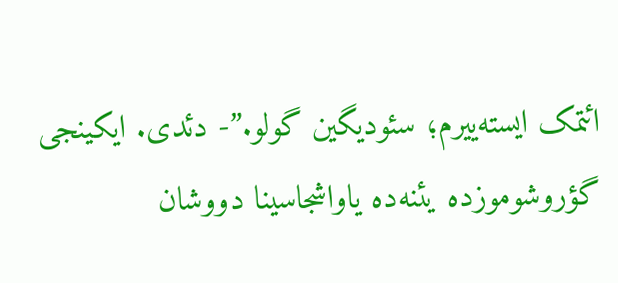ائتمک ایسته‌ییرم؛ سئودیگین گولو.”- دئدی. ایکینجی گؤروشوموزده یئنه‌ده یاواشجاسینا دووشان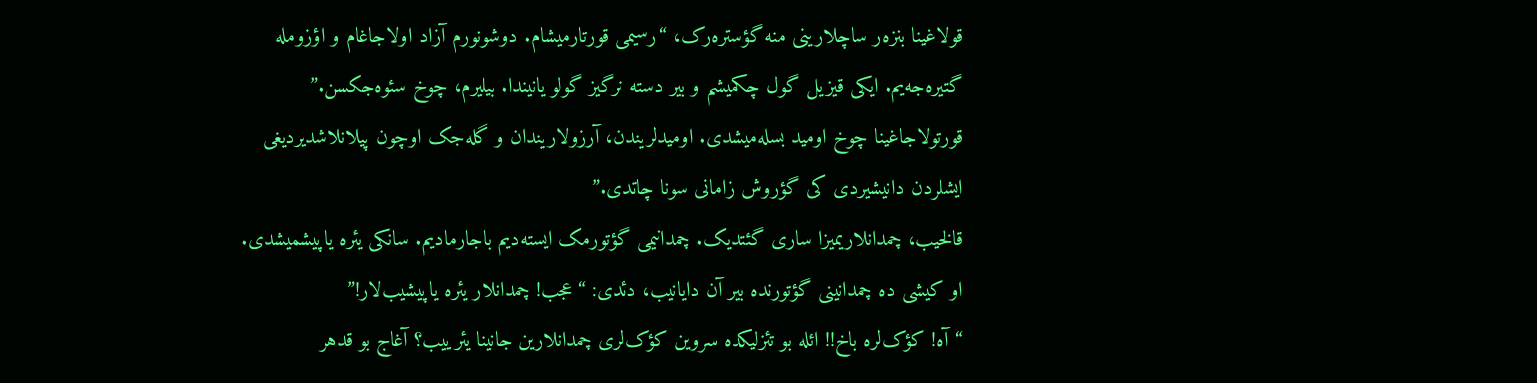قولاغینا بنزه‌ر ساچلارینی منه گؤستره‌رک، “رسیمی قورتارمیشام. دوشونورم آزاد اولاجاغام و اؤزومله گتیره‌جه‌یم. ایکی قیزیل گول چکمیشم و بیر دسته نرگیز گولو یانیندا. بیلیرم، چوخ سئوه‌جکسن.” قورتولاجاغینا چوخ اومید بسله‌میشدی. اومیدلریندن، آرزولاریندان و گله‌جک اوچون پیلانلاشدیردیغی ایشلردن دانیشیردی کی گؤروش زامانی سونا چاتدی.”
قالخیب، چمدانلاریمیزا ساری گئتدیک. چمدانیمی گؤتورمک ایسته‌دیم باجارمادیم. سانکی یئره یاپیشمیشدی. او کیشی ده چمدانینی گؤتورنده بیر آن دایانیب، دئدی: “عجب! چمدانلار یئره یاپیشیب‌لار!”
“آه! کؤک‌لره باخ!! ائله بو تئزلیکده سروین کؤک‌لری چمدانلارین جانینا یئرییب؟ آغاج بو قدهر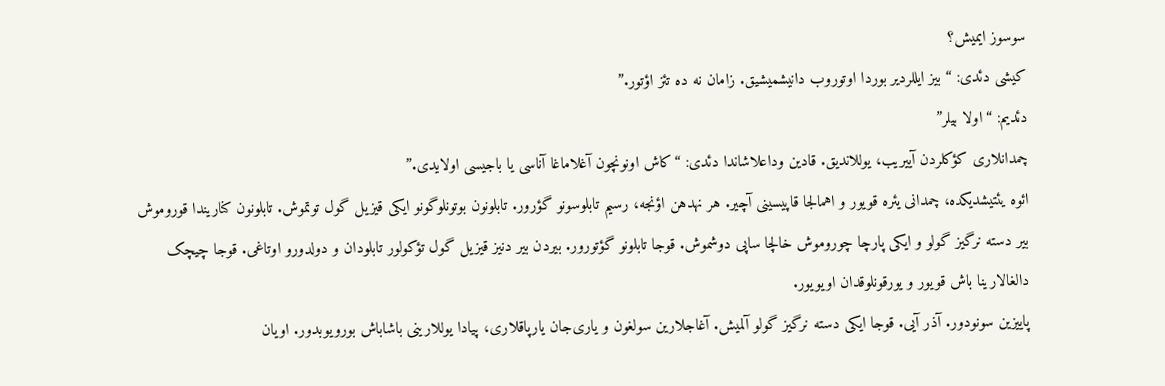سوسوز ایمیش؟
کیشی دئدی: “بیز ایللردیر بوردا اوتوروب دانیشمیشیق. زامان نه ده تئز اؤتور.”
دئدیم: “اولا بیلر”
چمدانلاری کؤکلردن آییریب، یوللاندیق. قادین وداعلاشاندا دئدی: “کاش اونونچون آغلاماغا آناسی یا باجیسی اولایدی.”
ائوه یئتیشدیکده، چمدانی یئره قویور و اهمالجا قاپیسینی آچیر. هر نهدهن اؤنجه، رسیم تابلوسونو گؤرور. تابلونون بوتونلوگونو ایکی قیزیل گول‌ توتموش. تابلونون کناریندا قوروموش بیر دسته نرگیز گولو و ایکی پارچا چوروموش خالچا ساپی دوشموش. قوجا تابلونو گؤتورور. بیردن بیر دنیز قیزیل گول تؤکولور تابلودان و دولدورو اوتاغی. قوجا چیچک دالغالارینا باش قویور و یورقونلوقدان اویویور.
پاییزین سونودور. آذر آیی. قوجا ایکی دسته نرگیز گولو آلمیش. آغاجلارین سولغون و یاری‌جان یارپاقلاری، پیادا یوللارینی باشاباش بورویوبدور. اویان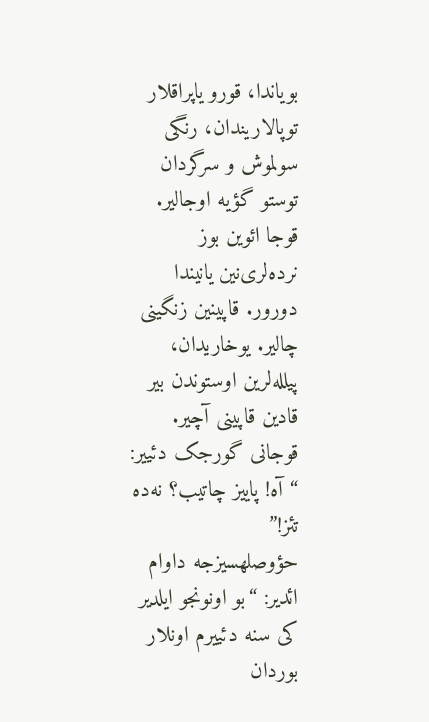بویاندا، قورو یاپراقلار توپالاریندان، رنگی سولموش و سرگردان توستو گؤیه اوجالیر.
قوجا ائوین بوز نرده‌لری‌نین یانیندا دورور. قاپینین زنگینی چالیر. یوخاریدان، پیلله‌لرین اوستوندن بیر قادین قاپینی آچیر. قوجانی گورجک دئییر: “آه! پاییز چاتیب؟ نه‌ده تئز!”
حؤوصلهسیزجه داوام ائدیر: “بو اونونجو ایلدیر کی سنه دئییرم اونلار بوردان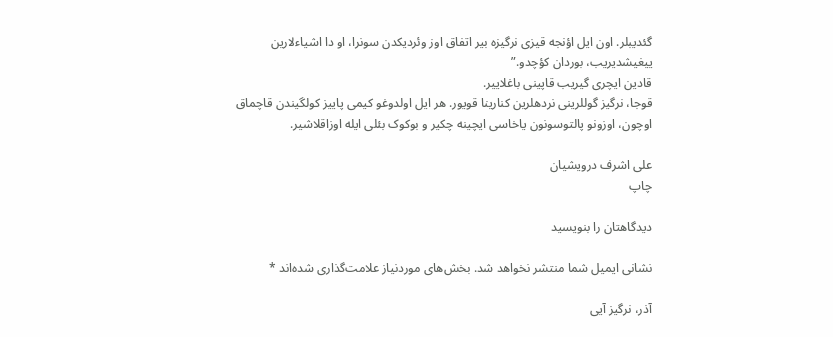گئدیبلر. اون ایل اؤنجه قیزی نرگیزه بیر اتفاق اوز وئردیکدن سونرا، او دا اشیاءلارین ییغیشدیریب، بوردان کؤچدو.”
قادین ایچری گیریب قاپینی باغلاییر.
قوجا، نرگیز گوللرینی نردهلرین کنارینا قویور. هر ایل اولدوغو کیمی پاییز کولگیندن قاچماق اوچون، اوزونو پالتوسونون یاخاسی ایچینه چکیر و بوکوک بئلی ایله اوزاقلاشیر.

علی اشرف درویشیان
چاپ

دیدگاهتان را بنویسید

نشانی ایمیل شما منتشر نخواهد شد. بخش‌های موردنیاز علامت‌گذاری شده‌اند *

آذر، نرگیز آیی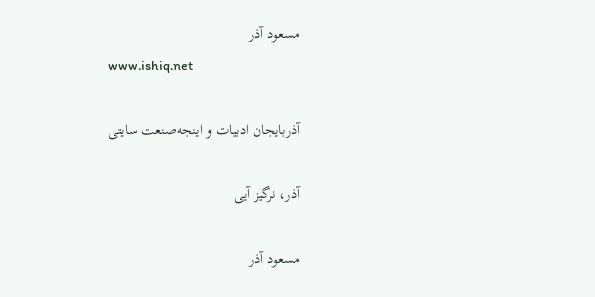مسعود آذر
www.ishiq.net

آذربایجان ادبیات و اینجه‌صنعت سایتی

آذر، نرگیز آیی

مسعود آذر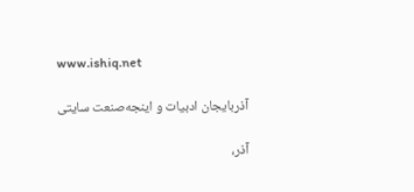www.ishiq.net

آذربایجان ادبیات و اینجه‌صنعت سایتی

آذر،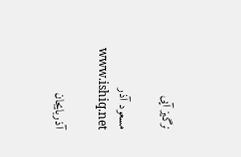نرگیز آیی

مسعود آذر
www.ishiq.net

آذربایجان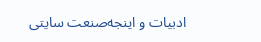ادبیات و اینجه‌صنعت سایتی